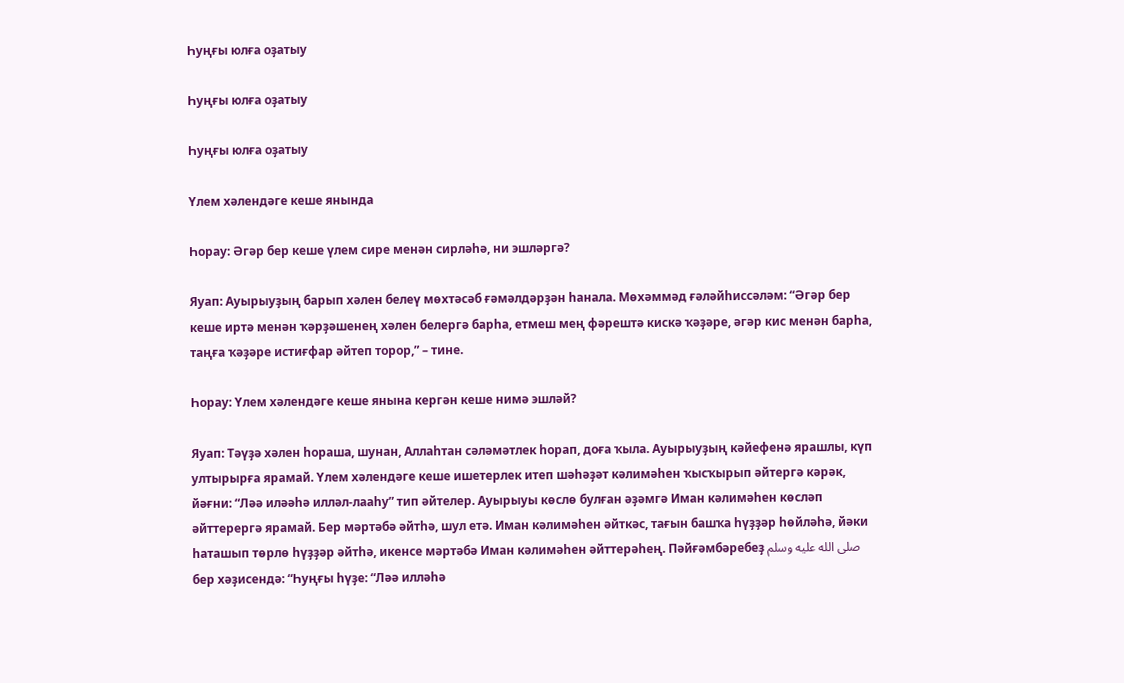Һуңғы юлға оҙатыу

Һуңғы юлға оҙатыу

Һуңғы юлға оҙатыу

Үлем хәлендәге кеше янында

Һорау: Әгәр бер кеше үлем сире менән сирләһә, ни эшләргә?

Яуап: Ауырыуҙың барып хәлен белеү мөхтәсәб ғәмәлдәрҙән һанала. Мөхәммәд ғәләйһиссәләм: “Әгәр бер кеше иртә менән ҡәрҙәшенең хәлен белергә барһа, етмеш мең фәрештә кискә ҡәҙәре, әгәр кис менән барһа, таңға ҡәҙәре истиғфар әйтеп торор,” – тине.

Һорау: Үлем хәлендәге кеше янына кергән кеше нимә эшләй?

Яуап: Тәүҙә хәлен һораша, шунан, Аллаһтан сәләмәтлек һорап, доға ҡыла. Ауырыуҙың кәйефенә ярашлы, күп ултырырға ярамай. Үлем хәлендәге кеше ишетерлек итеп шәһәҙәт кәлимәһен ҡысҡырып әйтергә кәрәк, йәғни: “Ләә иләәһә илләл-лааһу” тип әйтелер. Ауырыуы көслө булған әҙәмгә Иман кәлимәһен көсләп әйттерергә ярамай. Бер мәртәбә әйтһә, шул етә. Иман кәлимәһен әйткәс, тағын башҡа һүҙҙәр һөйләһә, йәки һаташып төрлө һүҙҙәр әйтһә, икенсе мәртәбә Иман кәлимәһен әйттерәһең. Пәйғәмбәребеҙ صلى الله عليه وسلم бер хәҙисендә: “Һуңғы һүҙе: “Ләә илләһә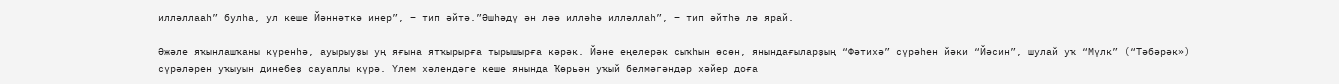илләллааһ” булһа, ул кеше Йәннәткә инер”, – тип әйтә.”Әшһәдү ән ләә илләһә илләллаһ”, – тип әйтһә лә ярай.

Әжәле яҡынлашҡаны күренһә, ауырыуҙы уң яғына ятҡырырға тырышырға кәрәк. Йәне еңелерәк сыҡһын өсөн, янындағыларҙың “Фәтихә” сүрәһен йәки “Йәсин”, шулай уҡ “Мүлк” (“Тәбәрәк») сүрәләрен уҡыуын динебеҙ сауаплы күрә. Үлем хәлендәге кеше янында Ҡөрьән уҡый белмәгәндәр хәйер доға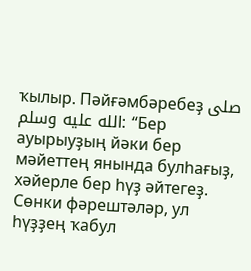ҡылыр. Пәйғәмбәребеҙ صلى الله عليه وسلم: “Бер ауырыуҙың йәки бер мәйеттең янында булһағыҙ, хәйерле бер һүҙ әйтегеҙ. Сөнки фәрештәләр, ул һүҙҙең ҡабул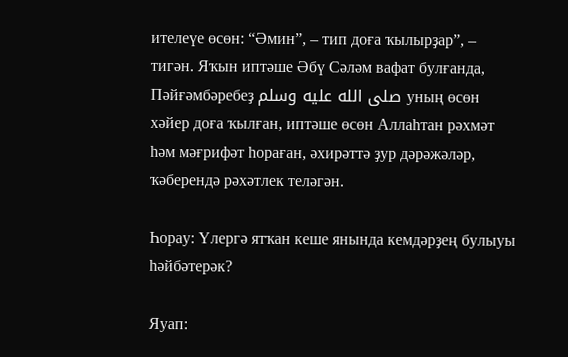ителеүе өсөн: “Әмин”, – тип доға ҡылырҙар”, – тигән. Яҡын иптәше Әбү Сәләм вафат булғанда, Пәйғәмбәребеҙ صلى الله عليه وسلم уның өсөн хәйер доға ҡылған, иптәше өсөн Аллаһтан рәхмәт һәм мәғрифәт һораған, әхирәттә ҙур дәрәжәләр, ҡәберендә рәхәтлек теләгән.

Һорау: Үлергә ятҡан кеше янында кемдәрҙең булыуы һәйбәтерәк?

Яуап: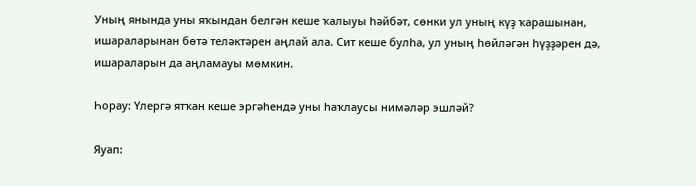Уның янында уны яҡындан белгән кеше ҡалыуы һәйбәт, сөнки ул уның күҙ ҡарашынан, ишараларынан бөтә теләктәрен аңлай ала. Сит кеше булһа, ул уның һөйләгән һүҙҙәрен дә, ишараларын да аңламауы мөмкин.

Һорау: Үлергә ятҡан кеше эргәһендә уны һаҡлаусы нимәләр эшләй?

Яуап: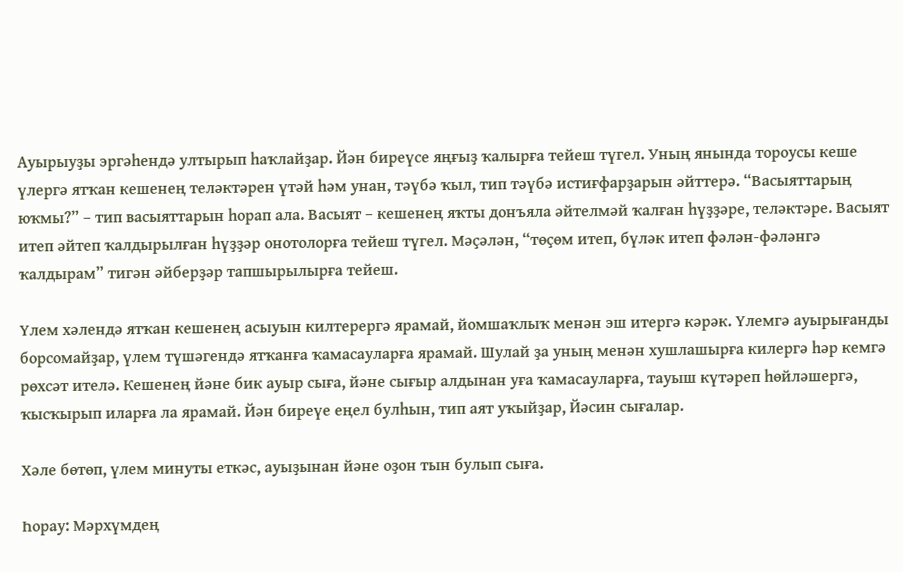Ауырыуҙы эргәһендә ултырып һаҡлайҙар. Йән биреүсе яңғыҙ ҡалырға тейеш түгел. Уның янында тороусы кеше үлергә ятҡан кешенең теләктәрен үтәй һәм унан, тәүбә ҡыл, тип тәүбә истиғфарҙарын әйттерә. “Васыяттарың юҡмы?” – тип васыяттарын һорап ала. Васыят – кешенең яҡты донъяла әйтелмәй ҡалған һүҙҙәре, теләктәре. Васыят итеп әйтеп ҡалдырылған һүҙҙәр онотолорға тейеш түгел. Мәҫәлән, “төҫөм итеп, бүләк итеп фәлән-фәләнгә ҡалдырам” тигән әйберҙәр тапшырылырға тейеш.

Үлем хәлендә ятҡан кешенең асыуын килтерергә ярамай, йомшаҡлыҡ менән эш итергә кәрәк. Үлемгә ауырығанды борсомайҙар, үлем түшәгендә ятҡанға ҡамасауларға ярамай. Шулай ҙа уның менән хушлашырға килергә һәр кемгә рөхсәт ителә. Кешенең йәне бик ауыр сыға, йәне сығыр алдынан уға ҡамасауларға, тауыш күтәреп һөйләшергә, ҡысҡырып иларға ла ярамай. Йән биреүе еңел булһын, тип аят уҡыйҙар, Йәсин сығалар.

Хәле бөтөп, үлем минуты еткәс, ауыҙынан йәне оҙон тын булып сыға.

Һорау: Мәрхүмдең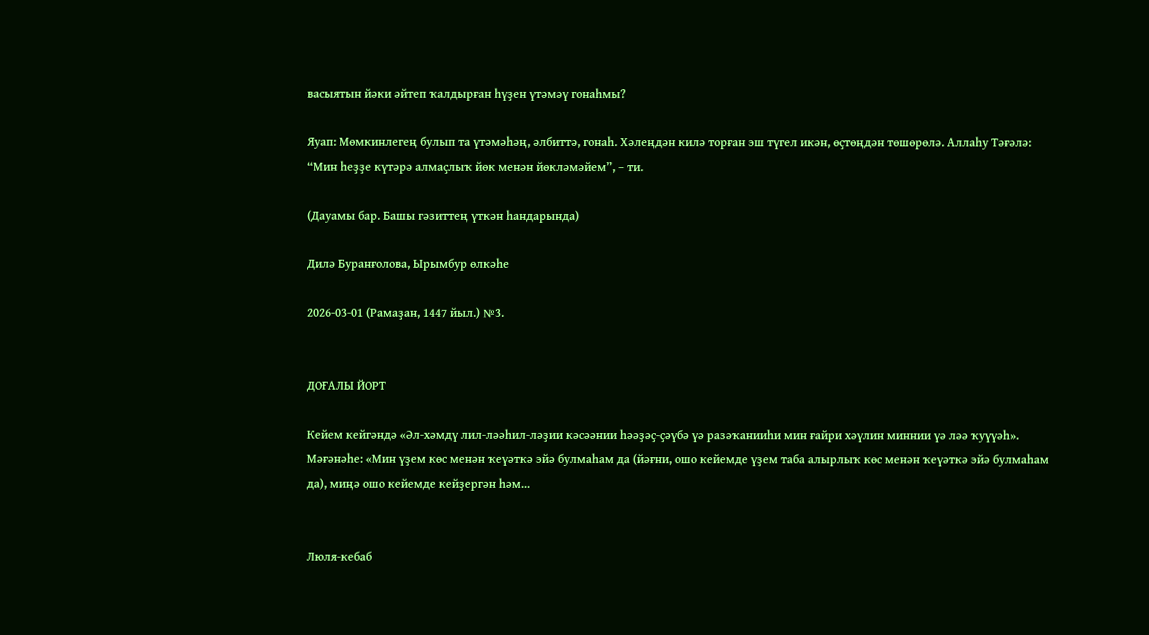васыятын йәки әйтеп ҡалдырған һүҙен үтәмәү гонаһмы?

Яуап: Мөмкинлегең булып та үтәмәһәң, әлбиттә, гонаһ. Хәлеңдән килә торған эш түгел икән, өҫтөңдән төшөрөлә. Аллаһу Тәғәлә: “Мин һеҙҙе күтәрә алмаҫлыҡ йөк менән йөкләмәйем”, – ти.

(Дауамы бар. Башы гәзиттең үткән һандарында)

Дилә Буранғолова, Ырымбур өлкәһе

2026-03-01 (Рамаҙан, 1447 йыл.) №3.


ДОҒАЛЫ ЙОРТ

Кейем кейгәндә «Әл-хәмдү лил-ләәһил-ләҙии кәсәәнии һәәҙәҫ-ҫәүбә үә разәҡанииһи мин ғайри хәүлин миннии үә ләә ҡуүүәһ». Мәғәнәһе: «Мин үҙем көс менән ҡеүәткә эйә булмаһам да (йәғни, ошо кейемде үҙем таба алырлыҡ көс менән ҡеүәткә эйә булмаһам да), миңә ошо кейемде кейҙергән һәм...


Люля-кебаб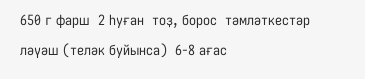650 г фарш  2 һуған  тоҙ, борос  тәмләткестәр  ләүәш (теләк буйынса)  6-8 ағас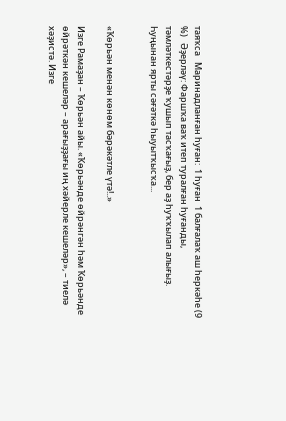таяҡса   Маринадланған һуған:  1 һуған  1 балғалаҡ аш һеркәһе (9 %)   Әҙерләү: Фаршҡа ваҡ итеп туралған һуғанды, тәмләткестәрҙе ҡушып тасҡағыҙ, бер аҙ һуҡҡылап алығыҙ. Һуңынан ярты сәғәткә һыуытҡысҡа...


«Ҡөрьән менән көнөм бәрәкәтле үтә!..»

Изге Рамаҙан – Ҡөрьән айы. «Ҡөрьәнде өйрәнгән һәм Ҡөрьәнде өйрәткән кешеләр – арағыҙҙағы иң хәйерле кешеләр», – тиелә хәҙистә. Изге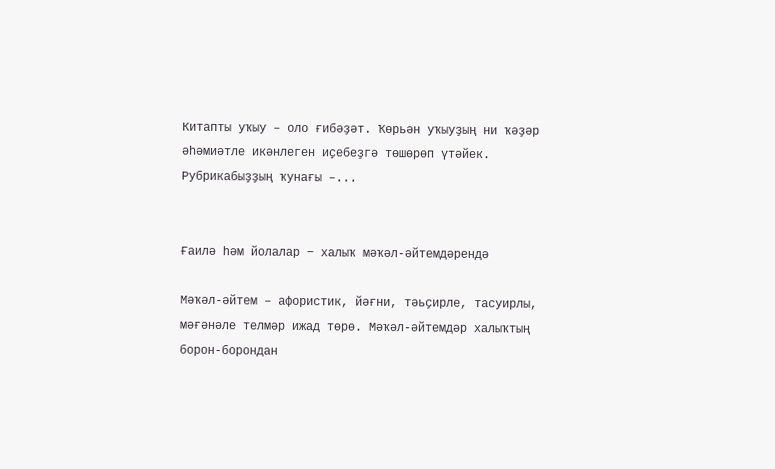Китапты уҡыу – оло ғибәҙәт. Ҡөрьән уҡыуҙың ни ҡәҙәр әһәмиәтле икәнлеген иҫебеҙгә төшөрөп үтәйек. Рубрикабыҙҙың ҡунағы –...


Ғаилә һәм йолалар − халыҡ мәҡәл-әйтемдәрендә

Мәҡәл-әйтем – афористик, йәғни, тәьҫирле, тасуирлы, мәғәнәле телмәр ижад төрө. Мәҡәл-әйтемдәр халыҡтың борон-борондан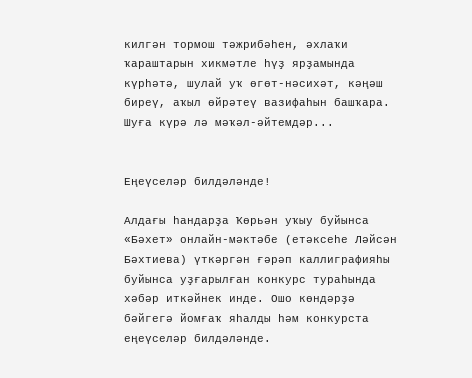килгән тормош тәжрибәһен, әхлаҡи ҡараштарын хикмәтле һүҙ ярҙамында күрһәтә, шулай уҡ өгөт-нәсихәт, кәңәш биреү, аҡыл өйрәтеү вазифаһын башҡара. Шуға күрә лә мәҡәл-әйтемдәр...


Еңеүселәр билдәләнде!

Алдағы һандарҙа Ҡөрьән уҡыу буйынса «Бәхет» онлайн-мәктәбе (етәксеһе Ләйсән Бәхтиева) үткәргән ғәрәп каллиграфияһы буйынса уҙғарылған конкурс тураһында хәбәр иткәйнек инде. Ошо көндәрҙә бәйгегә йомғаҡ яһалды һәм конкурста еңеүселәр билдәләнде.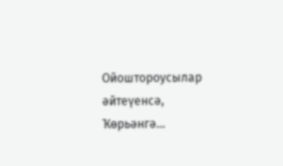Ойоштороусылар әйтеүенсә, Ҡөрьәнгә...